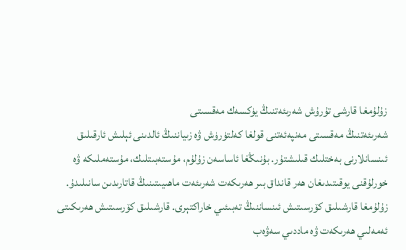زۇلۇمغا قارشى تۇرۇش شەرىئەتنىڭ يۈكسەك مەقسىتى
شەرىئەتنىڭ مەقسىتى مەنپەئەتنى قولغا كەلتۈرۈش ۋە زىياننىڭ ئالدىنى ئېلىش ئارقىلىق ئىنسانلارنى بەختلىك قىلىشتۇر. بۇنىڭغا ئاساسەن زۇلۇم، مۇستەبىتلىك، مۇستەملىكە ۋە خورلۇقنى يوقىتىدىغان ھەر قانداق بىر ھەرىكەت شەرىئەت ماھىيىتىنىڭ قاتارىدىن سانىلىدۇ.
زۇلۇمغا قارشىلىق كۆرسىتىش ئىنساننىڭ تەبىئىي خاراكتېرى. قارشىلىق كۆرسىتىش ھەرىكىتى ئەمەلىي ھەرىكەت ۋە ماددىي سەۋەب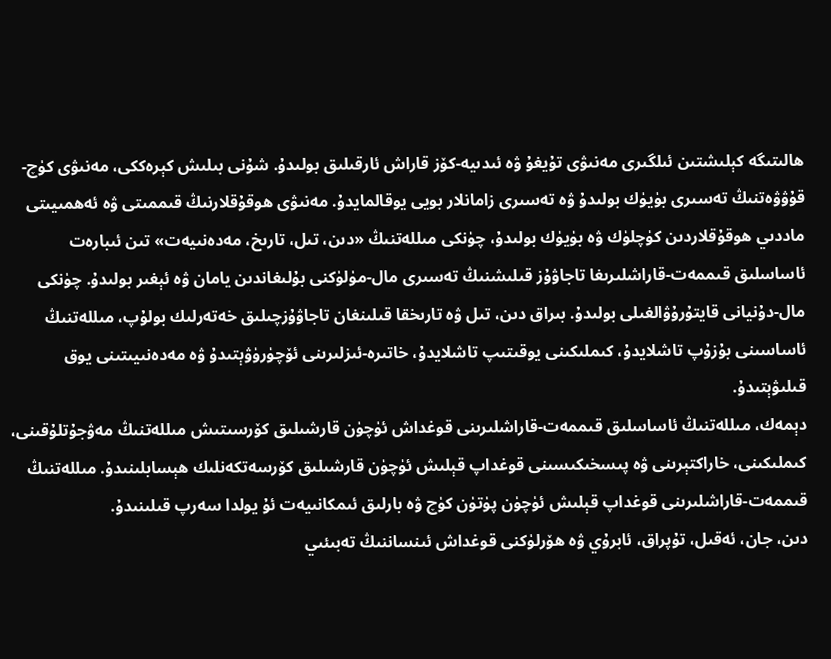ھالىتىگە كېلىشتىن ئىلگىرى مەنىۋى تۇيغۇ ۋە ئىدىيە-كۆز قاراش ئارقىلىق بولىدۇ. شۇنى بىلىش كېرەككى، مەنىۋى كۈچ-قۇۋۋەتنىڭ تەسىرى بۈيۈك بولىدۇ ۋە تەسىرى زامانلار بويى يوقالمايدۇ. مەنىۋى ھوقۇقلارنىڭ قىممىتى ۋە ئەھمىيىتى ماددىي ھوقۇقلاردىن كۈچلۈك ۋە بۈيۈك بولىدۇ، چۈنكى مىللەتنىڭ «دىن، تىل، تارىخ، مەدەنىيەت» تىن ئىبارەت ئاساسلىق قىممەت-قاراشلىرىغا تاجاۋۇز قىلىشنىڭ تەسىرى مال-مۈلۈكنى بۇلىغاندىن يامان ۋە ئېغىر بولىدۇ. چۈنكى مال-دۇنيانى قايتۇرۇۋالغىلى بولىدۇ. بىراق دىن، تىل ۋە تارىخقا قىلىنغان تاجاۋۇزچىلىق خەتەرلىك بولۇپ، مىللەتنىڭ ئاساسىنى بۇزۇپ تاشلايدۇ، كىملىكىنى يوقىتىپ تاشلايدۇ، خاتىرە-ئىزلىرىنى ئۆچۈرۈۋېتىدۇ ۋە مەدەنىيىتىنى يوق قىلىۋېتىدۇ.
دېمەك، مىللەتنىڭ ئاساسلىق قىممەت-قاراشلىرىنى قوغداش ئۈچۈن قارشىلىق كۆرسىتىش مىللەتنىڭ مەۋجۇتلۇقىنى، كىملىكىنى، خاراكتېرىنى ۋە پىسخىكىسىنى قوغداپ قېلىش ئۈچۈن قارشىلىق كۆرسەتكەنلىك ھېسابلىنىدۇ. مىللەتنىڭ قىممەت-قاراشلىرىنى قوغداپ قېلىش ئۈچۈن پۈتۈن كۈچ ۋە بارلىق ئىمكانىيەت ئۇ يولدا سەرپ قىلىنىدۇ.
دىن، جان، ئەقىل، تۇپراق، ئابرۇي ۋە ھۆرلۈكنى قوغداش ئىنساننىڭ تەبىئىي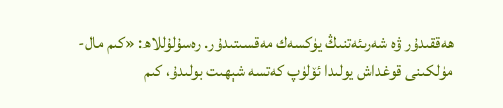ھەققىدۇر ۋە شەرىئەتنىڭ يۈكسەك مەقسىتىدۇر. رەسۇلۇللاھ: «كىم مال-مۈلكىنى قوغداش يولىدا ئۆلۈپ كەتسە شېھىت بولىدۇ، كىم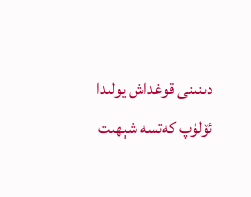دىنىنى قوغداش يولىدا ئۆلۈپ كەتسە شېھىت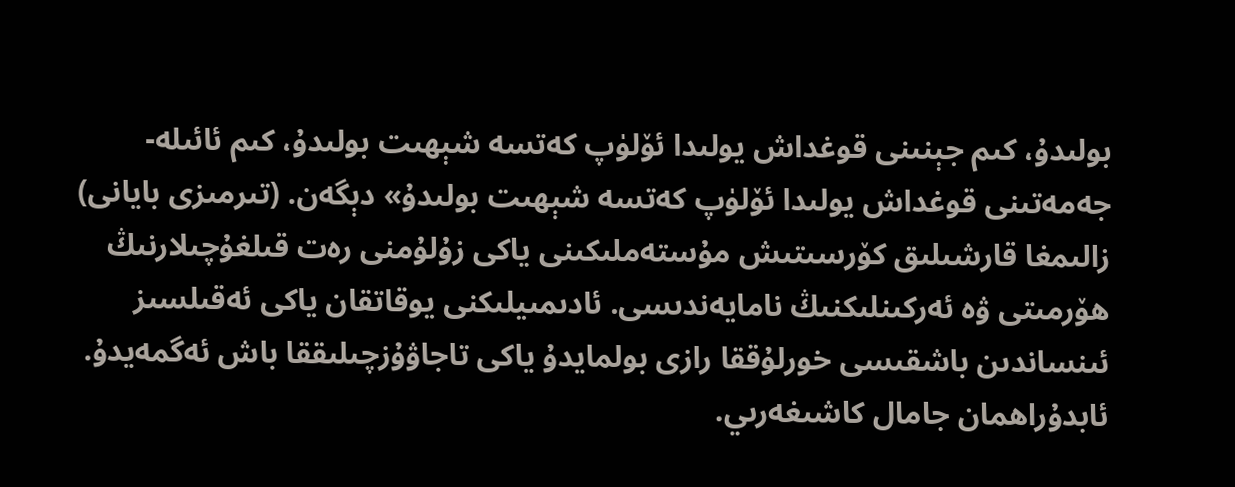بولىدۇ، كىم جېنىنى قوغداش يولىدا ئۆلۈپ كەتسە شېھىت بولىدۇ، كىم ئائىلە-جەمەتىنى قوغداش يولىدا ئۆلۈپ كەتسە شېھىت بولىدۇ» دېگەن. (تىرمىزى بايانى)
زالىمغا قارشىلىق كۆرسىتىش مۇستەملىكىنى ياكى زۇلۇمنى رەت قىلغۇچىلارنىڭ ھۆرمىتى ۋە ئەركىنلىكنىڭ نامايەندىسى. ئادىمىيلىكنى يوقاتقان ياكى ئەقىلسىز ئىنساندىن باشقىسى خورلۇققا رازى بولمايدۇ ياكى تاجاۋۇزچىلىققا باش ئەگمەيدۇ.
ئابدۇراھمان جامال كاشىغەرىي.